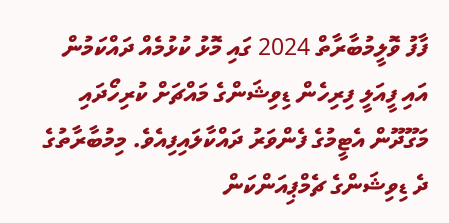ފާފު ވޮލީމުބާރާތް 2024 ގައި މޮޅު ކުޅުމެއް ދައްކަމުން އައި ފީއަލީ ފިރިހެން ޑިވިޝަންގެ މައްޗަށް ކުރިހޯދައި މަގޫދޫން އެޓީމުގެ ފެންވަރު ދައްކާލައިފިއެވެ. މިމުބާރާތުގެ ދެ ޑިވިޝަންގެ ޗެމްޕިއަންކަން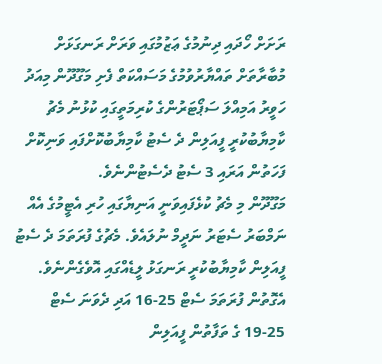ރަށަށް ހޯދައި ދިނުމުގެ ޢަޒުމުގައި ވަރަށް ރަނގަޅަށް މުބާރާތަށް ތައްޔާރުވުމުގެ މަސައްކަތް ފެށި މަގޫދޫން މިއަދު ހަވީރު އަމިއްލަ ސަޕޯޓަރުންގެ ކުރިމަތީގައި ކުޅުނު މެޗު ކާމިޔާބުކުރީ ފީއަލިން ދެ ސެޓު ކާމިޔާބުކޮށްފައި ވަނިކޮށް ފަހަތުން އަރައި 3 ސެޓު ދެސެޓުންނެވެ.
މަގޫދޫން މި މެޗު ކުޅެފައިވަނީ އަނިޔާގައި ހުރި އެޓީމުގެ އެއް ނަމްބަރު ސެޓަރު ނަދީމް ނުލައެވެ. މެޗުގެ ފުރަތަމަ ދެ ސެޓު ފީއަލިން ކާމިޔާބުކުރީ ރަނގަޅު ލީޑެއްގައި އޮވެގެންނެވެ. އެގޮތުން ފުރަތަމަ ސެޓް 25-16 އަދި ދެވަނަ ސެޓް 25-19 ގެ ތަފާތުން ފީއަލިން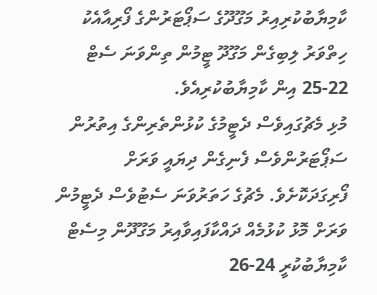ކާމިޔާބުކުރިއިރު މަގޫދޫގެ ސަޕޯޓަރުންގެ ފޯރިއާއެކު ހިތްވަރު ލިބިގެން މަގޫދޫ ޓީމުން ތިންވަނަ ސެޓް 22-25 އިން ކާމިޔާބުކުރިއެވެ.
މުޅި މެޗުގައިވެސް ދެޓީމުގެ ކުޅުންތެރިންގެ އިތުރުން ސަޕޯޓަރުންވެސް ފެނިގެން ދިޔައީ ވަރަށް ފޯރިގަދަކޮށެވެ. މެޗުގެ ހަތަރުވަނަ ސެޓުވެސް ދެޓީމުން ވަރަށް މޮޅު ކުޅުމެއް ދައްކާފައިވާއިރު މަގޫދޫން މިސެޓް ކާމިޔާބުކުރީ 24-26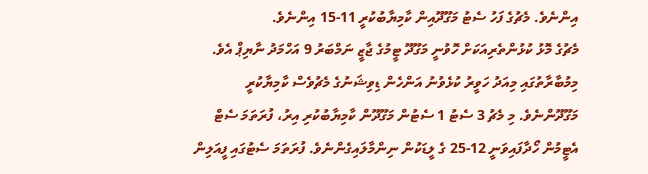އިންނެވެ. މެޗުގެ ފަހު ސެޓު މަގޫދޫއިން ކާމިޔާބުކުރީ 11-15 އިންނެވެ.
މެޗުގެ މޮޅު ކުޅުންތެރިއަކަށް ހޮވުނީ މަގޫދޫ ޓީމުގެ ޖާޒީ ނަމްބަރު 9 އަހްމަދު ނާޔިޕް އެވެ.
މިމުބާރާތުގައި މިއަދު ހަވީރު ކުޅެވުނު އަންހެން ޑިވިޝަނުގެ މެޗުވެސް ކާމިޔާކުރީ މަގޫދޫންނެވެ. މި މެޗު 3 ސެޓު 1 ސެޓުން މަގޫދޫން ކާމިޔާބުކުރި އިރު، ފުރަތަމަ ސެޓް އެޓީމުން ހޯދާފައިވަނީ 12-25 ގެ ލީޑަކުން ނިންމާލައިގެންނެވެ. ފުރަތަމަ ސެޓުގައި ފީއަލިން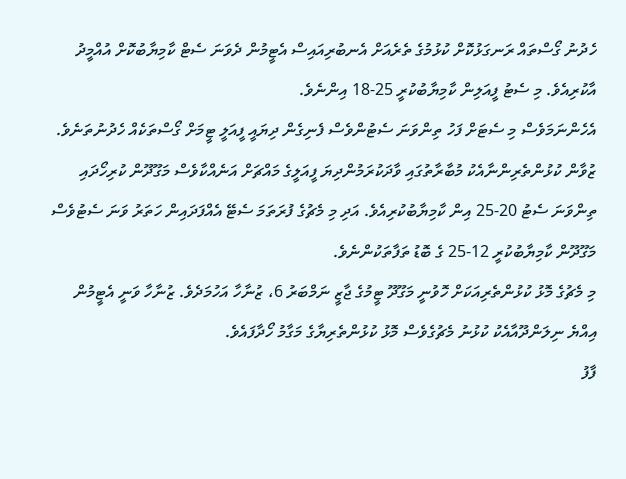ހެދުނު ގޯސްތައް ރަނގަޅުކޮށް ކުޅުމުގެ ތެރެއަށް އެނބުރިއައިސް އެޓީމުން ދެވަނަ ސެޓް ކާމިޔާބުކޮށް އުއްމީދު އާކުރިއެވެ. މި ސެޓު ފީއަލިން ކާމިޔާބުކުރީ 25-18 އިންނެވެ.
އެހެންނަމަވެސް މި ސެޓަށް ފަހު ތިންވަނަ ސެޓުންވެސް ފެނިގެން ދިޔައީ ފީއަލީ ޓީމަށް ގޯސްތަކެއް ހެދުނުތަނެވެ. ޒުވާން ކުޅުންތެރިންނާއެކު މުބާރާތުގައި ވާދަކުރަމުންދިޔަ ފީއަލީގެ މައްޗަށް އަނެއްކާވެސް މަގޫދޫން ކުރިހޯދައި ތިންވަނަ ސެޓު 20-25 އިން ކާމިޔާބުކުރިއެވެ. އަދި މި މެޗުގެ ފުރަތަމަ ސެޓޭ އެއްފަދައިން ހަތަރު ވަނަ ސެޓުވެސް މަގޫދޫން ކާމިޔާބުކުރީ 12-25 ގެ ބޮޑު ތަފާތަކުންނެވެ.
މި މެޗުގެ މޮޅު ކުޅުންތެރިއަކަށް ހޮވުނީ މަގޫދޫ ޓީމުގެ ޖާޒީ ނަމްބަރު 6، ޒުނާހާ އަހުމަދެވެ. ޒުނާހާ ވަނީ އެޓީމުން އިއްޔެ ނިލަންދޫއާއެކު ކުޅުނު މެޗުގެވެސް މޮޅު ކުޅުންތެރިޔާގެ މަގާމު ހޯދާފައެވެ.
ފާފު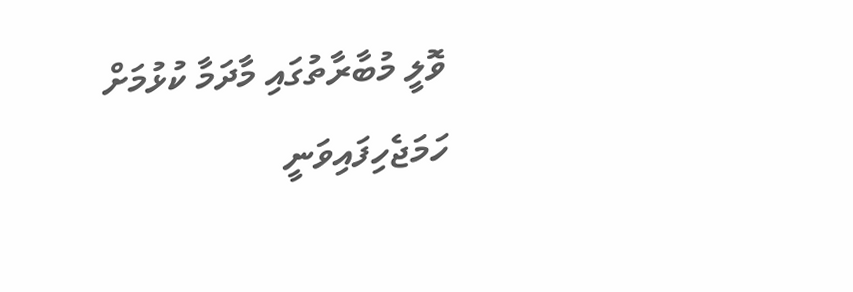ވޮލީ މުބާރާތުގައި މާދަމާ ކުޅުމަށް ހަމަޖެހިފައިވަނީ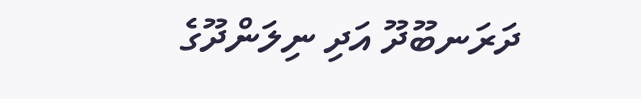ދަރަނބޫދޫ އަދި ނިލަންދޫގެ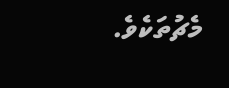މެޗުތަކެވެ.